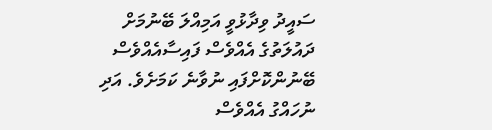ސައީދު ވިދާޅުވީ އަމިއްލަ ބޭނުމަށް ދައުލަތުގެ އެއްވެސް ފައިސާއެއްވެސް ބޭނުންކޮށްފައި ނުވާނެ ކަމަށެވެ. އަދި ނުހައްގު އެއްވެސް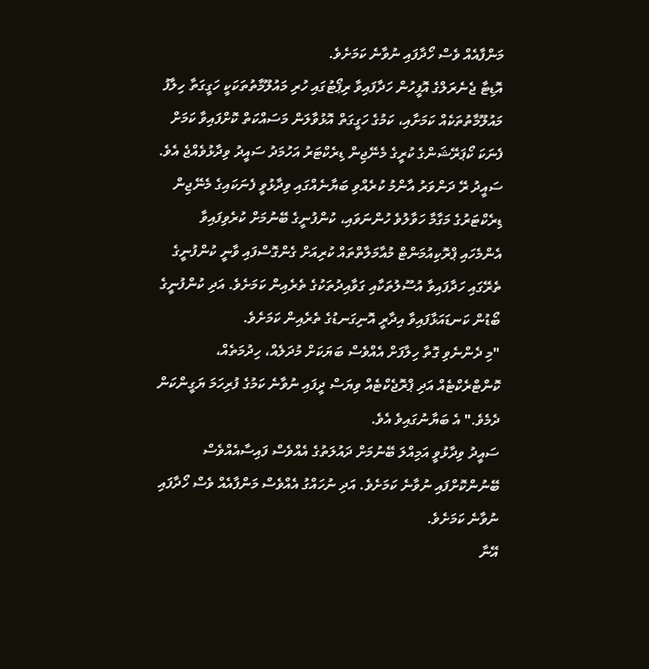މަންފާއެއް ވެސް ހޯދާފައި ނުވާނެ ކަމަށެވެ.
އޮޑިޓާ ޖެނެރަލްގެ އޮފީހުން ހަދާފައިވާ ރިޕޯޓުގައި ހުރި މައުލޫމާތުތަކަކީ ހަގީގަތާ ހިލާފު މައުލޫމާތުތަކެއް ކަމަށާއި، ކަމުގެ ހަގީގަތް އޮޅުވާލަން މަސައްކަތް ކޮށްފައިވާ ކަމަށް ފެނަކަ ކޯޕަރޭޝަންގެ ކުރީގެ މެނޭޖިން ޑިރެކްޓަރު އަހުމަދު ސައީދު ވިދާޅުވެއްޖެ އެވެ.
ސައީދު ރޭ ދަންވަރު އާންމު ކުރެއްވި ބަޔާނެއްގައި ވިދާޅުވީ ފެނަކައިގެ މެނޭޖިން ޑިރެކްޓަރުގެ މަގާމާ ހަވާލުވެ ހުންނަވައި، ކުންފުނީގެ ބޭނުމަށް ކުރެވިފައިވާ އެންމެހައި ޕްރޮކިއުމަންޓް މުއާމަލާތްތައް ކުރިއަށް ގެންގޮސްފައި ވާނީ ކުންފުނީގެ ތެރޭގައި ހަދާފައިވާ އުސޫލުތަކާއި ގަވާއިދުތަކުގެ ތެރެއިން ކަމަށެވެ. އަދި ކުންފުނީގެ ބޯޑުން ކަނޑައަޅާފައިވާ އިދާރީ އޮނިގަނޑުގެ ތެރެއިން ކަމަށެވެ.
"މި ދެންނެވި ގޮތާ ހިލާފަށް އެއްވެސް ބަޔަކަށް މުދަލެއް، ހިދުމަތެއް، ކޮންޓްރެކްޓެއް އަދި ޕްރޮޖެކްޓެއް ވިޔަސް ދީފައި ނުވާނެ ކަމުގެ ފުރިހަމަ ޔަގީންކަން ދެމެވެ." އެ ބަޔާނުގައިވެ އެވެ.
ސައީދު ވިދާޅުވީ އަމިއްލަ ބޭނުމަށް ދައުލަތުގެ އެއްވެސް ފައިސާއެއްވެސް ބޭނުންކޮށްފައި ނުވާނެ ކަމަށެވެ. އަދި ނުހައްގު އެއްވެސް މަންފާއެއް ވެސް ހޯދާފައި ނުވާނެ ކަމަށެވެ.
އޭނާ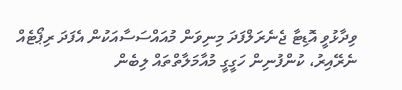ވިދާޅުވީ އޮޑިޓާ ޖެނެރަލްފަދަ މިނިވަން މުއައްސަސާއަކުން އެފަދަ ރިޕޯޓެއް ނެރޭއިރު، ކުންފުނިން ހަގީގީ މުއާމަލާތްތައް ލިބެން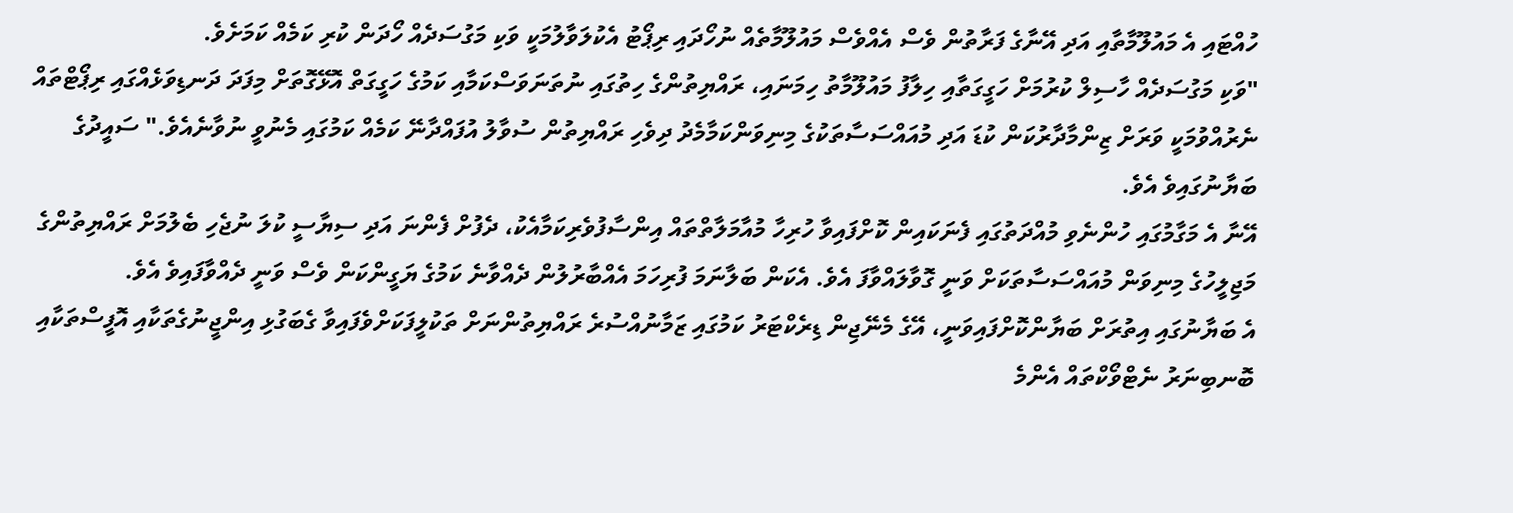ހުއްޓައި އެ މައުލޫމާތާއި އަދި އޭނާގެ ފަރާތުން ވެސް އެއްވެސް މައުލޫމާތެއް ނުހޯދައި ރިޕޯޓު އެކުލަވާލުމަކީ ވަކި މަގުސަދެއް ހޯދަން ކުރި ކަމެއް ކަމަށެވެ.
"ވަކި މަގުސަދެއް ހާސިލް ކުރުމަށް ހަގީގަތާއި ހިލާފު މައުލޫމާތު ހިމަނައި، ރައްޔިތުންގެ ހިތުގައި ނުތަނަވަސްކަމާއި ކަމުގެ ހަގީގަތް އޮޅޭގޮތަށް މިފަދަ ދަނޑިވަޅެއްގައި ރިޕޯޓްތައް ނެރުއްވުމަކީ ވަރަށް ޒިންމާދާރުކަން ކުޑަ އަދި މުއައްސަސާތަކުގެ މިނިވަންކަމާމެދު ދިވެހި ރައްޔިތުން ސުވާލު އުފައްދާނޭ ކަމެއް ކަމުގައި މެނުވީ ނުވާނެއެވެ." ސައީދުގެ ބަޔާނުގައިވެ އެވެ.
އޭނާ އެ މަގާމުގައި ހުންނެވި މުއްދަތުގައި ފެނަކައިން ކޮށްފައިވާ ހުރިހާ މުއާމަލާތްތައް އިންސާފުވެރިކަމާއެކު، ދެފުށް ފެންނަ އަދި ސިޔާސީ ކުލަ ނުޖެހި ބެލުމަށް ރައްޔިތުންގެ މަޖިލީހުގެ މިނިވަން މުއައްސަސާތަކަށް ވަނީ ގޮވާލައްވާފަ އެވެ. އެކަން ބަލާނަމަ ފުރިހަމަ އެއްބާރުލުން ދެއްވާނެ ކަމުގެ ޔަގީންކަން ވެސް ވަނީ ދެއްވާފައިވެ އެވެ.
އެ ބަޔާނުގައި އިތުރަށް ބަޔާންކޮށްފައިވަނީ، އޭގެ މެނޭޖިން ޑިރެކްޓަރު ކަމުގައި ޒަމާނުއްސުރެ ރައްޔިތުންނަށް ތަކުލީފަކަށްވެފައިވާ ގެބަގުޅި އިންޖީނުގެތަކާއި އޮފީސްތަކާއި ބޮނބިނަރު ނެޓްވޯކްތައް އެންމެ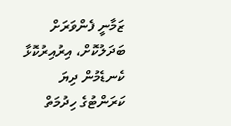ޒަމާނީ ފެންވަރަށް ބަދަލުކޮށް، އިރުއިރުކޮޅާ ކެނޑެމުން ދިޔަ ކަރަންޓުގެ ހިދުމަތް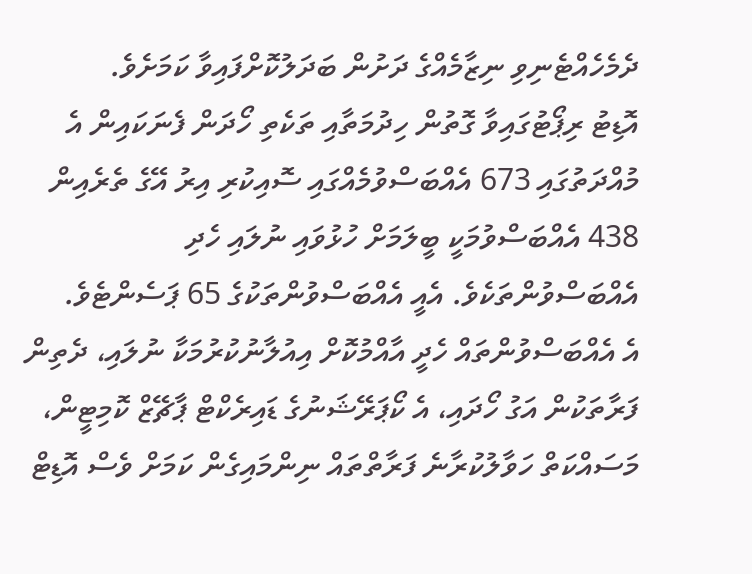ދެމެހެއްޓެނިވި ނިޒާމެއްގެ ދަށުން ބަދަލުކޮށްފައިވާ ކަމަށެވެ.
އޮޑިޓު ރިޕޯޓުގައިވާ ގޮތުން ހިދުމަތާއި ތަކެތި ހޯދަން ފެނަކައިން އެ މުއްދަތުގައި 673 އެއްބަސްވުމެއްގައި ސޮއިކުރި އިރު އޭގެ ތެރެއިން 438 އެއްބަސްވުމަކީ ބީލަމަށް ހުޅުވައި ނުލައި ހެދި އެއްބަސްވުންތަކެވެ. އެއީ އެއްބަސްވުންތަކުގެ 65 ޕަސެންޓެވެ.
އެ އެއްބަސްވުންތައް ހެދީ އާއްމުކޮށް އިއުލާނުކުރުމަކާ ނުލައި، ދެތިން ފަރާތަކުން އަގު ހޯދައި، އެ ކޯޕަރޭޝަނުގެ ޑައިރެކްޓް ޕާޗޭޒް ކޮމިޓީން، މަސައްކަތް ހަވާލުކުރާނެ ފަރާތްތައް ނިންމައިގެން ކަމަށް ވެސް އޮޑިޓް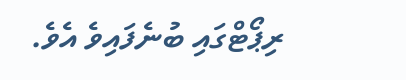ރިޕޯޓްގައި ބުނެފައިވެ އެވެ.